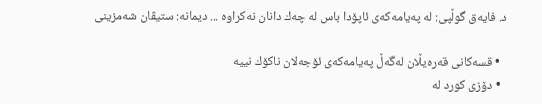د. فایه‌ق گوڵپی: له‌ په‌یامه‌كه‌ی ئاپۆدا باس له‌ چه‌ك دانان نه‌كراوه‌ ... دیمانه‌: ستیڤان شه‌مزینی

  • قسه‌كانی قه‌ره‌یڵان له‌گه‌ڵ په‌یامه‌كه‌ی ئۆجه‌لان ناكۆك نییه‌
  • دۆزی كورد له‌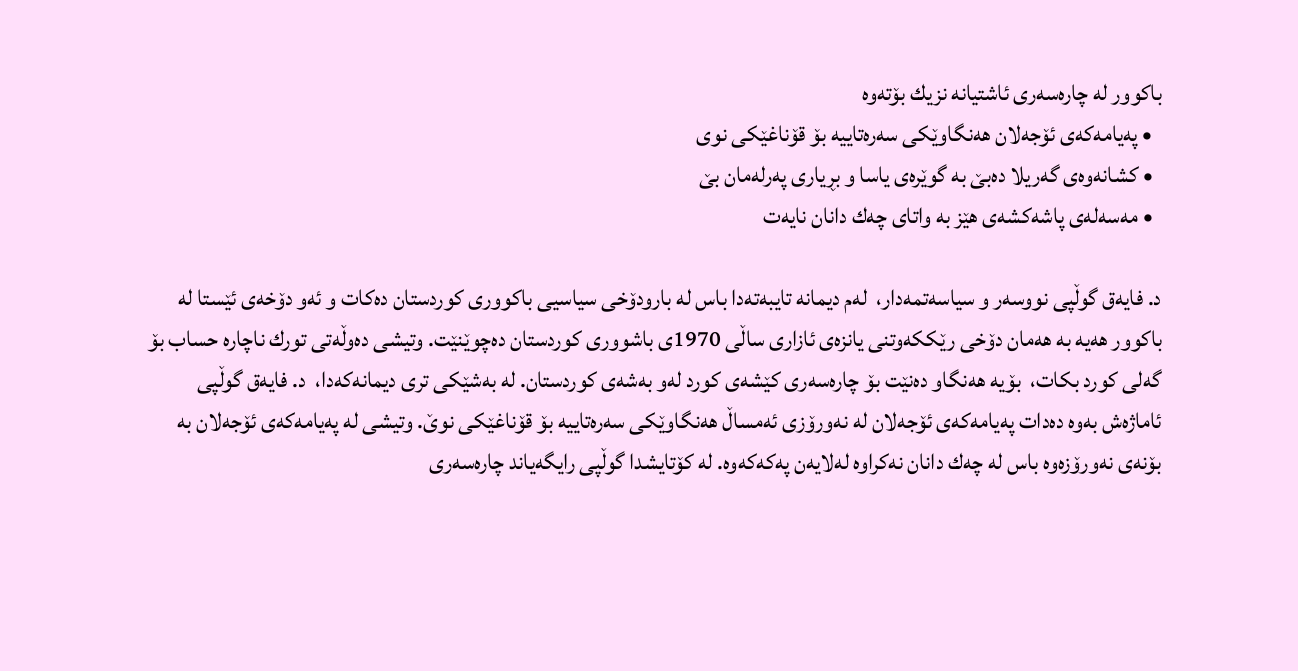باكوور له‌ چاره‌سه‌ری ئاشتیانه‌ نزیك بۆته‌وه‌
  • په‌یامه‌كه‌ی ئۆجه‌لان هه‌نگاوێكی سه‌ره‌تاییه‌ بۆ قۆناغێكی نوی
  • كشانه‌وه‌ی گه‌ریلا ده‌بێ به‌ گوێره‌ی یاسا و بڕیاری په‌رله‌مان بێ
  • مه‌سه‌له‌ی پاشه‌كشه‌ی هێز به‌ واتای چه‌ك دانان نایه‌ت

د. فایه‌ق گوڵپی نووسه‌ر و سیاسه‌تمه‌دار،  له‌م دیمانه‌ تایبه‌ته‌دا باس له‌ بارودۆخی سیاسیی باكووری كوردستان ده‌كات و ئه‌و دۆخه‌ی ئێستا له‌ باكوور هه‌یه‌ به‌ هه‌مان دۆخی رێككه‌وتنی یانزه‌ی ئازاری ساڵی 1970ی باشووری كوردستان ده‌چوێنێت. وتیشی ده‌وڵه‌تی تورك ناچاره‌ حساب بۆ گه‌لی كورد بكات،  بۆیه‌ هه‌نگاو ده‌نێت بۆ چاره‌سه‌ری كێشه‌ی كورد له‌و به‌شه‌ی كوردستان. له‌ به‌شێكی تری دیمانه‌كه‌دا،  د. فایه‌ق گوڵپی ئاماژه‌ش به‌وه‌ ده‌دات په‌یامه‌كه‌ی ئۆجه‌لان له‌ نه‌ورۆزی ئه‌مساڵ هه‌نگاوێكی سه‌ره‌تاییه‌ بۆ قۆناغێكی نوێ. وتیشی له‌ په‌یامه‌كه‌ی ئۆجه‌لان به‌ بۆنه‌ی نه‌ورۆزه‌وه‌ باس له‌ چه‌ك دانان نه‌كراوه‌ له‌لایه‌ن په‌كه‌كه‌وه‌. له‌ كۆتایشدا گوڵپی رایگه‌یاند چاره‌سه‌ری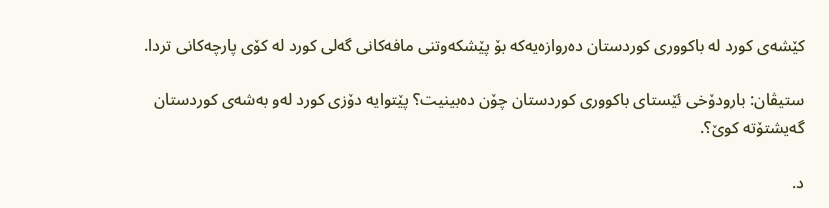كێشه‌ی كورد له‌ باكووری كوردستان ده‌روازه‌یه‌كه‌ بۆ پێشكه‌وتنی مافه‌كانی گه‌لی كورد له‌ كۆی پارچه‌كانی تردا.

ستیڤان: بارودۆخی ئێستای باكووری كوردستان چۆن ده‌بینیت؟ پێتوایه‌ دۆزی كورد له‌و به‌شه‌ی كوردستان گه‌یشتۆته‌ كوێ؟.

د.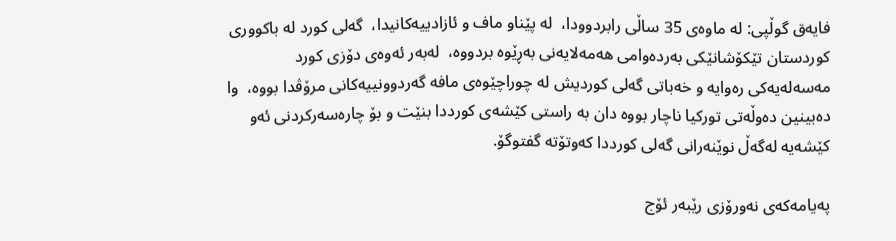فایه‌ق گوڵپی: له‌ ماوه‌ی 35 ساڵی رابردوودا،  له‌ پێناو ماف و ئازادییه‌كانیدا،  گه‌لی كورد له‌ باكووری كوردستان تێكۆشانێكی به‌رده‌وامی هه‌مه‌لایه‌نی به‌ڕێوه‌ بردووه‌،  له‌به‌ر ئه‌وه‌ی دۆزی كورد مه‌سه‌له‌یه‌كی ره‌وایه‌ و خه‌باتی گه‌لی كوردیش له‌ چوراچێوه‌ی مافه‌ گه‌ردوونییه‌كانی مرۆڤدا بووه‌،  وا ده‌بینین ده‌وڵه‌تی توركیا ناچار بووه‌ دان به‌ راستی كێشه‌ی كورددا بنێت و بۆ چاره‌سه‌ركردنی ئه‌و كێشه‌یه‌ له‌گه‌ڵ نوێنه‌رانی گه‌لی كورددا كه‌وتۆته‌ گفتوگۆ.

په‌یامه‌كه‌ی نه‌ورۆزی رێبه‌ر ئۆج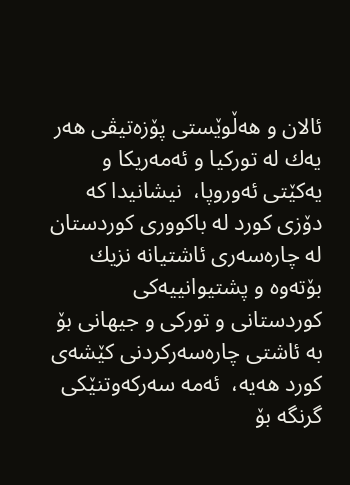ئالان و هه‌ڵوێستی پۆزه‌تیڤی هه‌ر یه‌ك له‌ توركیا و ئه‌مه‌ریكا و یه‌كێتی ئه‌وروپا،  نیشانیدا كه‌ دۆزی كورد له‌ باكووری كوردستان له‌ چاره‌سه‌ری ئاشتیانه‌ نزیك بۆته‌وه‌ و پشتیوانییه‌كی كوردستانی و توركی و جیهانی بۆ به‌ ئاشتی چاره‌سه‌ركردنی كێشه‌ی كورد هه‌یه‌،  ئه‌مه‌ سه‌ركه‌وتنێكی گرنگه‌ بۆ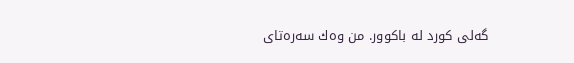گه‌لی كورد له‌ باكوور. من وه‌ك سه‌ره‌تای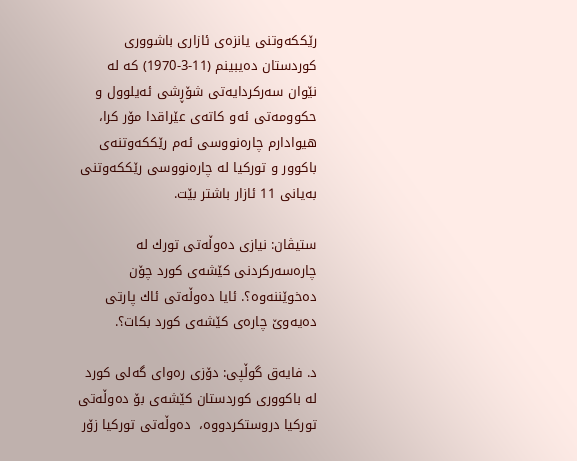رێككه‌وتنی یانزه‌ی ئازاری باشووری كوردستان ده‌یبینم (11-3-1970) كه‌ له‌ نێوان سه‌ركردایه‌تی شۆڕشی ئه‌یلوول و حكوومه‌تی ئه‌و كاته‌ی عێراقدا مۆر كرا،  هیوادارم چاره‌نووسی ئه‌م رێككه‌وتنه‌ی باكوور و توركیا له‌ چاره‌نووسی رێككه‌وتنی به‌یانی 11 ئازار باشتر بێت.

ستیڤان: نیازی ده‌وڵه‌تی تورك له‌ چاره‌سه‌ركردنی كێشه‌ی كورد چۆن ده‌خوێننه‌وه‌؟. ئایا ده‌وڵه‌تی ئاك پارتی ده‌یه‌وێ چاره‌ی كێشه‌ی كورد بكات؟.

د. فایه‌ق گوڵپی: دۆزی ره‌وای گه‌لی كورد له‌ باكووری كوردستان كێشه‌ی بۆ ده‌وڵه‌تی توركیا دروستكردووه‌،  ده‌وڵه‌تی توركیا زۆر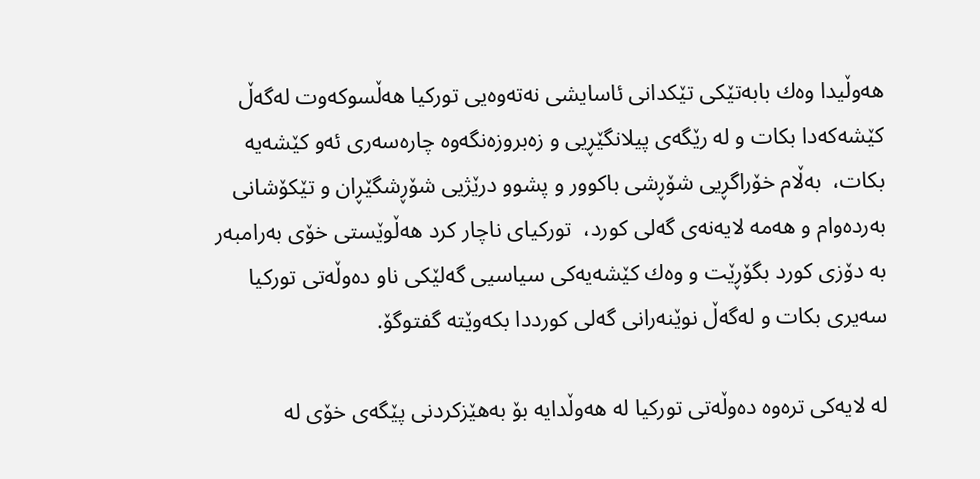هه‌وڵیدا وه‌ك بابه‌تێكی تێكدانی ئاسایشی نه‌ته‌وه‌یی توركیا هه‌ڵسوكه‌وت له‌گه‌ڵ كێشه‌كه‌دا بكات و له‌ رێگه‌ی پیلانگێڕیی و زه‌بروزه‌نگه‌وه‌ چاره‌سه‌ری ئه‌و كێشه‌یه‌ بكات،  به‌ڵام خۆراگڕیی شۆڕشی باكوور و پشوو درێژیی شۆڕشگێڕان و تێكۆشانی به‌رده‌وام و هه‌مه‌ لایه‌نه‌ی گه‌لی كورد،  توركیای ناچار كرد هه‌ڵوێستی خۆی به‌رامبه‌ر به‌ دۆزی كورد بگۆڕێت و وه‌ك كێشه‌یه‌كی سیاسیی گه‌لێكی ناو ده‌وڵه‌تی توركیا سه‌یری بكات و له‌گه‌ڵ نوێنه‌رانی گه‌لی كورددا بكه‌وێته‌ گفتوگۆ.

له‌ لایه‌كی تره‌وه‌ ده‌وڵه‌تی توركیا له‌ هه‌وڵدایه‌ بۆ به‌هێزكردنی پێگه‌ی خۆی له‌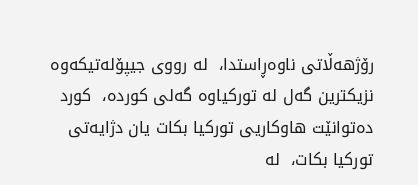رۆژهه‌ڵاتی ناوه‌ڕاستدا،  له‌ رووی جیپۆله‌تیكه‌وه‌ نزیكترین گه‌ل له‌ توركیاوه‌ گه‌لی كورده‌،  كورد ده‌توانێت هاوكاریی توركیا بكات یان دژایه‌تی توركیا بكات،  له‌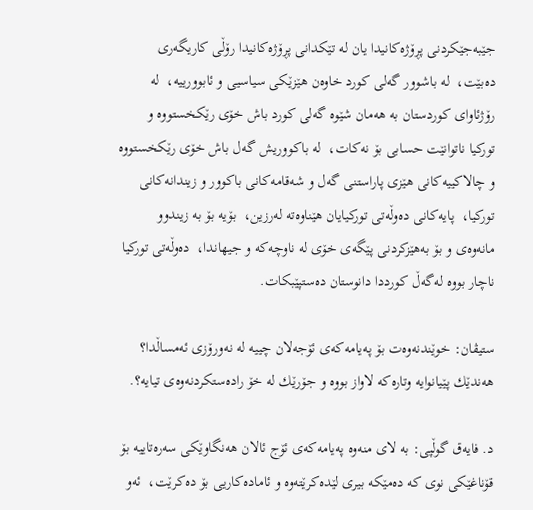جێبه‌جێكردنی پڕۆژه‌كانیدا یان له‌ تێكدانی پڕۆژه‌كانیدا رۆڵی كاریگه‌ری ده‌بێت،  له‌ باشوور گه‌لی كورد خاوه‌ن هێزێكی سیاسیی و ئابوورییه‌،  له‌ رۆژئاوای كوردستان به‌ هه‌مان شێوه‌ گه‌لی كورد باش خۆی رێكخستووه‌ و توركیا ناتوانێت حسابی بۆ نه‌كات،  له‌ باكووریش گه‌ل باش خۆی رێكخستووه‌ و چالاكییه‌كانی هێزی پاراستنی گه‌ل و شه‌قامه‌كانی باكوور و زیندانه‌كانی توركیا،  پایه‌كانی ده‌وڵه‌تی توركیایان هێناوه‌ته‌ له‌رزین،  بۆیه‌ بۆ به‌ زیندوو مانه‌وه‌ی و بۆ به‌هێزكردنی پێگه‌ی خۆی له‌ ناوچه‌كه‌ و جیهاندا،  ده‌وڵه‌تی توركیا ناچار بووه‌ له‌گه‌ڵ كورددا دانوستان ده‌ستپێبكات.

ستیڤان: خوێندنه‌وه‌ت بۆ په‌یامه‌كه‌ی ئۆجه‌لان چییه‌ له‌ نه‌ورۆزی ئه‌مساڵدا؟ هه‌ندێك پێیانوایه‌ وتاره‌كه‌ لاواز بووه‌ و جۆرێك له‌ خۆ راده‌ستكردنه‌وه‌ی تیایه‌؟.

د. فایه‌ق گوڵپی: به‌ لای منه‌وه‌ په‌یامه‌كه‌ی ئۆج ئالان هه‌نگاوێكی سه‌ره‌تاییه‌ بۆ قۆناغێكی نوی كه‌ ده‌مێكه‌ بیری لێده‌كرێته‌وه‌ و ئاماده‌كاریی بۆ ده‌كرێت،  ئه‌و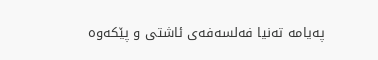په‌یامه‌ ته‌نیا فه‌لسه‌فه‌ی ئاشتی و پێكه‌وه‌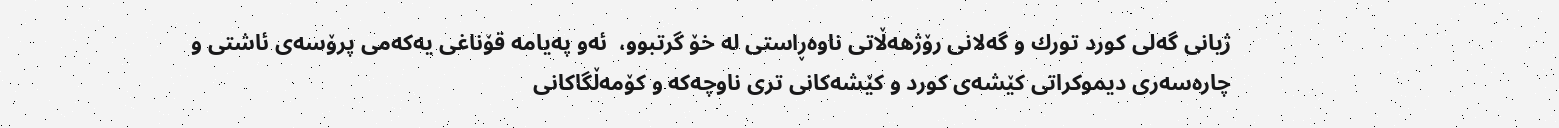ژیانی گه‌لی كورد تورك و گه‌لانی رۆژهه‌ڵاتی ناوه‌ڕاستی له‌ خۆ گرتبوو،  ئه‌و په‌یامه‌ قۆناغی یه‌كه‌می پرۆسه‌ی ئاشتی و چاره‌سه‌ری دیموكراتی كێشه‌ی كورد و كێشه‌كانی تری ناوچه‌كه‌ و كۆمه‌ڵگاكانی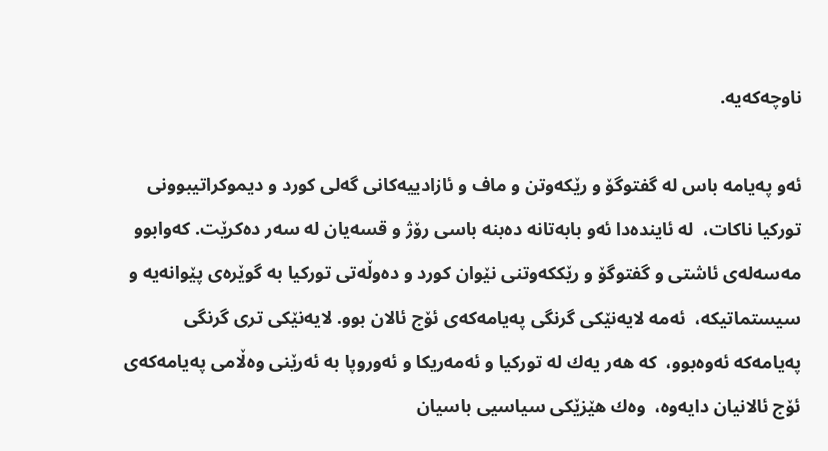ناوچه‌كه‌یه‌.

ئه‌و په‌یامه‌ باس له‌ گفتوگۆ و رێكه‌وتن و ماف و ئازادییه‌كانی گه‌لی كورد و دیموكراتیبوونی توركیا ناكات،  له‌ ئاینده‌دا ئه‌و بابه‌تانه‌ ده‌بنه‌ باسی رۆژ و قسه‌یان له‌ سه‌ر ده‌كرێت. كه‌وابوو مه‌سه‌له‌ی ئاشتی و گفتوگۆ و رێككه‌وتنی نێوان كورد و ده‌وڵه‌تی توركیا به‌ گوێره‌ی پێوانه‌یه‌ و سیستماتیكه‌،  ئه‌مه‌ لایه‌نێكی گرنگی په‌یامه‌كه‌ی ئۆج ئالان بوو. لایه‌نێكی تری گرنگی په‌یامه‌كه‌ ئه‌وه‌بوو،  كه‌ هه‌ر یه‌ك له‌ توركیا و ئه‌مه‌ریكا و ئه‌وروپا به‌ ئه‌رێنی وه‌ڵامی په‌یامه‌كه‌ی ئۆج ئالانیان دایه‌وه‌،  وه‌ك هێزێكی سیاسیی باسیان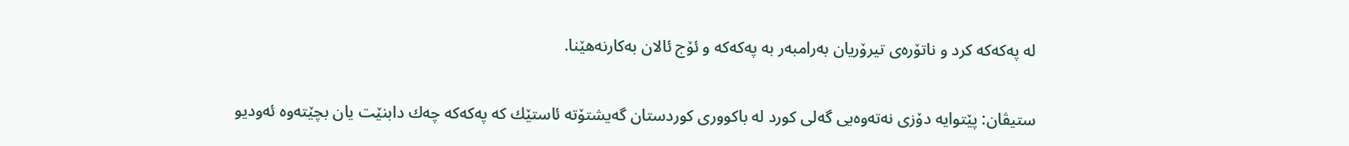له‌ په‌كه‌كه‌ كرد و ناتۆره‌ی تیرۆریان به‌رامبه‌ر به‌ په‌كه‌كه‌ و ئۆج ئالان به‌كارنه‌هێنا.

ستیڤان: پێتوایه‌ دۆزی نه‌ته‌وه‌یی گه‌لی كورد له‌ باكووری كوردستان گه‌یشتۆته‌ ئاستێك كه‌ په‌كه‌كه‌ چه‌ك دابنێت یان بچێته‌وه‌ ئه‌ودیو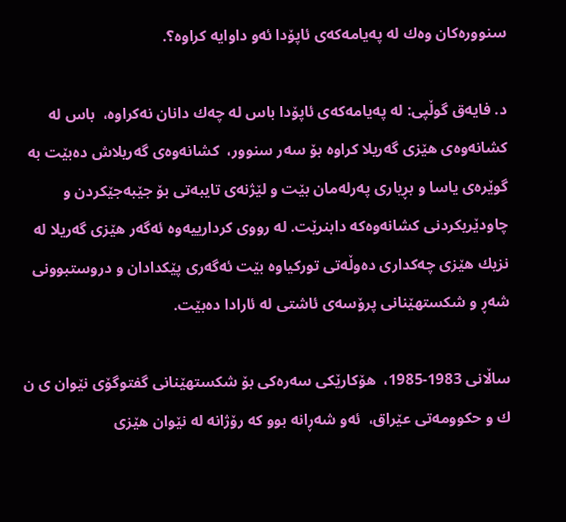سنووره‌كان وه‌ك له‌ په‌یامه‌كه‌ی ئاپۆدا ئه‌و داوایه‌ كراوه‌؟.

د. فایه‌ق گوڵپی: له‌ په‌یامه‌كه‌ی ئاپۆدا باس له‌ چه‌ك دانان نه‌كراوه‌،  باس له‌ كشانه‌وه‌ی هێزی گه‌ریلا كراوه‌ بۆ سه‌ر سنوور،  كشانه‌وه‌ی گه‌ریلاش ده‌بێت به‌ گوێره‌ی یاسا و بڕیاری په‌رله‌مان بێت و لێژنه‌ی تایبه‌تی بۆ جێبه‌جێكردن و چاودێریكردنی كشانه‌وه‌كه‌ دابنرێت. له‌ رووی كردارییه‌وه‌ ئه‌گه‌ر هێزی گه‌ریلا له‌ نزیك هێزی چه‌كداری ده‌وڵه‌تی توركیاوه‌ بێت ئه‌گه‌ری پێكدادان و دروستبوونی شه‌ڕ و شكستهێنانی پرۆسه‌ی ئاشتی له‌ ئارادا ده‌بێت.

ساڵانی 1983-1985،  هۆكارێكی سه‌ره‌كی بۆ شكستهێنانی گفتوگۆی نێوان ی ن ك و حكوومه‌تی عێراق،  ئه‌و شه‌ڕانه‌ بوو كه‌ رۆژانه‌ له‌ نێوان هێزی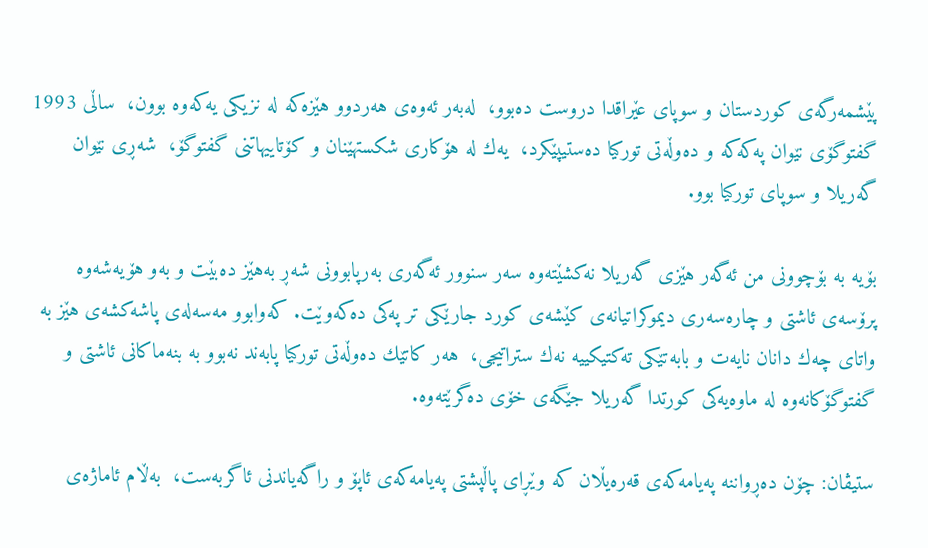پێشمه‌رگه‌ی كوردستان و سوپای عێراقدا دروست ده‌بوو،  له‌به‌ر ئه‌وه‌ی هه‌ردوو هێزه‌كه‌ له‌ نزیكی یه‌كه‌وه‌ بوون،  ساڵی 1993 گفتوگۆی نێوان په‌كه‌كه‌ و ده‌وڵه‌تی توركیا ده‌ستیپێكرد،  یه‌ك له‌ هۆكاری شكستهێنان و كۆتاییهاتنی گفتوگۆ،  شه‌ڕی نێوان گه‌ریلا و سوپای توركیا بوو.

بۆیه‌ به‌ بۆچوونی من ئه‌گه‌ر هێزی گه‌ریلا نه‌كشێته‌وه‌ سه‌ر سنوور ئه‌گه‌ری به‌رپابوونی شه‌ڕ به‌هێز ده‌بێت و به‌و هۆیه‌شه‌وه‌ پرۆسه‌ی ئاشتی و چاره‌سه‌ری دیموكراتیانه‌ی كێشه‌ی كورد جارێكی تر په‌كی ده‌كه‌وێت. كه‌وابوو مه‌سه‌له‌ی پاشه‌كشه‌ی هێز به‌ واتای چه‌ك دانان نایه‌ت و بابه‌تێكی ته‌كتیكییه‌ نه‌ك ستراتیجی،  هه‌ر كاتێك ده‌وڵه‌تی توركیا پابه‌ند نه‌بوو به‌ بنه‌ماكانی ئاشتی و گفتوگۆكانه‌وه‌ له‌ ماوه‌یه‌كی كورتدا گه‌ریلا جێگه‌ی خۆی ده‌گرێته‌وه‌.

ستیڤان: چۆن ده‌ڕواننه‌ په‌یامه‌كه‌ی قه‌ره‌یڵان كه‌ وێڕای پاڵپشتی په‌یامه‌كه‌ی ئاپۆ و راگه‌یاندنی ئاگربه‌ست،  به‌ڵام ئاماژه‌ی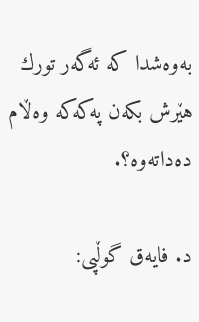به‌وه‌شدا كه‌ ئه‌گه‌ر تورك هێرش بكه‌ن په‌كه‌كه‌ وه‌ڵام ده‌داته‌وه‌؟.

د. فایه‌ق گوڵپی: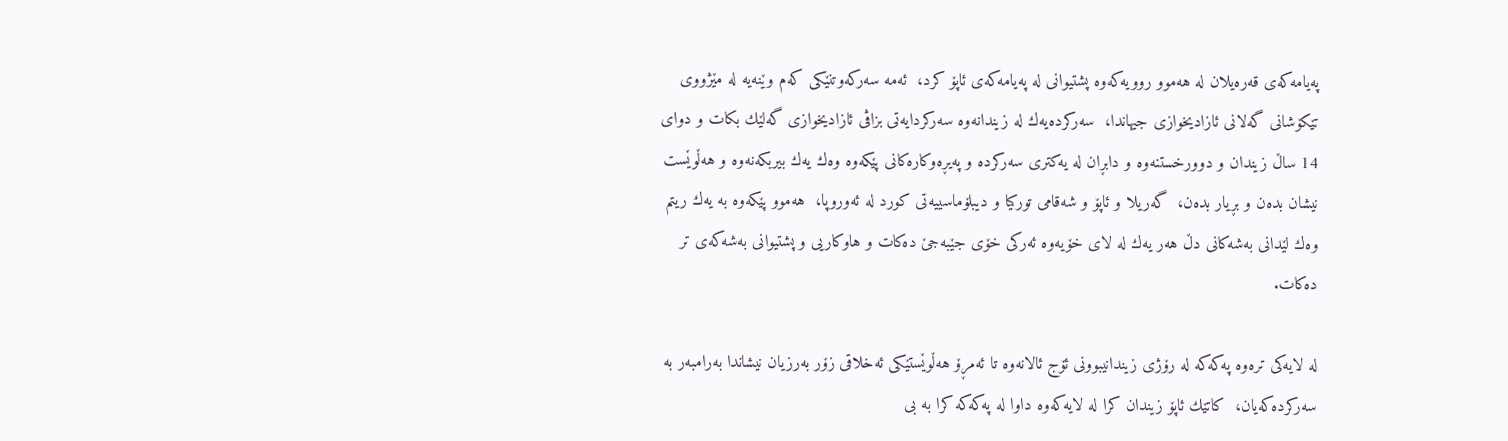په‌یامه‌كه‌ی قه‌ره‌یلان له‌ هه‌موو روویه‌كه‌وه‌ پشتیوانی له‌ په‌یامه‌كه‌ی ئاپۆ كرد،  ئه‌مه‌ سه‌ركه‌وتنێكی كه‌م وێنه‌یه‌ له‌ مێژووی تێكۆشانی گه‌لانی ئازادیخوازی جیهاندا،  سه‌ركرده‌یه‌ك له‌ زیندانه‌وه‌ سه‌ركردایه‌تی بزاڤی ئازادیخوازی گه‌لێك بكات و دوای 14 ساڵ زیندان و دوورخستنه‌وه‌ و دابڕان له‌ یه‌كتری سه‌ركرده‌ و په‌یڕه‌وكاره‌كانی پێكه‌وه‌ وه‌ك یه‌ك بیربكه‌نه‌وه‌ و هه‌ڵوێست نیشان بده‌ن و بڕیار بده‌ن،  گه‌ریلا و ئاپۆ و شه‌قامی توركیا و دیبلۆماسییه‌تی كورد له‌ ئه‌وروپا،  هه‌موو پێكه‌وه‌ به‌ یه‌ك ریتم وه‌ك لێدانی به‌شه‌كانی دڵ هه‌ر یه‌ك له‌ لای خۆیه‌وه‌ ئه‌ركی خۆی جێبه‌جێ ده‌كات و هاوكاریی و پشتیوانی به‌شه‌كه‌ی تر ده‌كات.

له‌ لایه‌كی تره‌وه‌ په‌كه‌كه‌ له‌ رۆژی زیندانیبوونی ئۆج ئالانه‌وه‌ تا ئه‌مڕۆ هه‌ڵوێستێكی ئه‌خلاقی زۆر به‌رزیان نیشاندا به‌رامبه‌ر به‌ سه‌ركرده‌كه‌یان،  كاتێك ئاپۆ زیندان كرا له‌ لایه‌كه‌وه‌ داوا له‌ په‌كه‌كه‌ كرا به‌ بی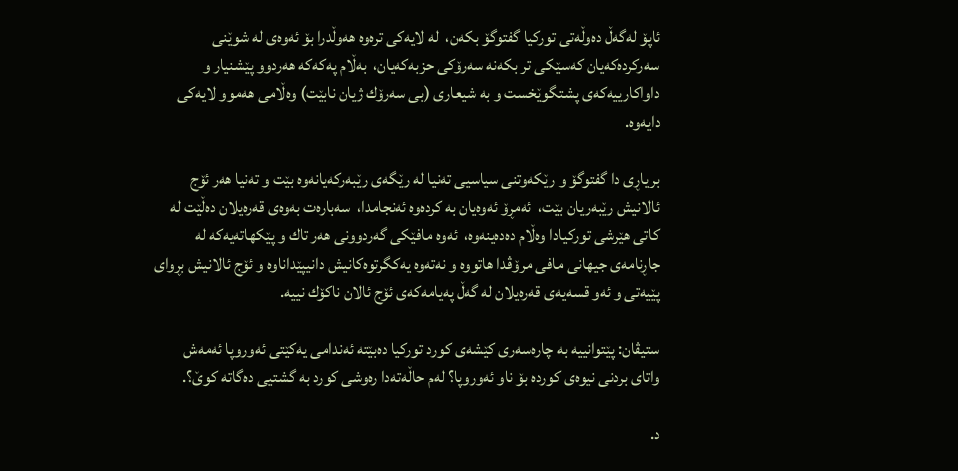ئاپۆ له‌گه‌ڵ ده‌وڵه‌تی توركیا گفتوگۆ بكه‌ن،  له‌ لایه‌كی تره‌وه‌ هه‌وڵدرا بۆ ئه‌وه‌ی له‌ شوێنی سه‌ركرده‌كه‌یان كه‌سێكی تر بكه‌نه‌ سه‌رۆكی حزبه‌كه‌یان،  به‌ڵام په‌كه‌كه‌ هه‌ردوو پێشنیار و داواكارییه‌كه‌ی پشتگوێخست و به‌ شیعاری (بی سه‌رۆك ژیان نابێت) وه‌ڵامی هه‌موو لایه‌كی دایه‌وه‌.

بریاڕی دا گفتوگۆ و رێكه‌وتنی سیاسیی ته‌نیا له‌ رێگه‌ی رێبه‌ركه‌یانه‌وه‌ بێت و ته‌نیا هه‌ر ئۆج ئالانیش رێبه‌ریان بێت،  ئه‌مڕۆ ئه‌وه‌یان به‌ كرده‌وه‌ ئه‌نجامدا،  سه‌باره‌ت به‌وه‌ی قه‌ره‌یلان ده‌ڵێت له‌ كاتی هێرشی توركیادا وه‌ڵام ده‌ده‌ینه‌وه‌،  ئه‌وه‌ مافێكی گه‌ردوونی هه‌ر تاك و پێكهاته‌یه‌كه‌ له‌ جاڕنامه‌ی جیهانی مافی مرۆڤدا هاتووه‌ و نه‌ته‌وه‌ یه‌كگرتوه‌كانیش دانیپێداناوه‌ و ئۆج ئالانیش بڕوای پێیه‌تی و ئه‌و قسه‌یه‌ی قه‌ره‌یلان له‌ گه‌ڵ په‌یامه‌كه‌ی ئۆج ئالان ناكۆك نییه‌.

ستیڤان: پێتوانییه‌ به‌ چاره‌سه‌ری كێشه‌ی كورد توركیا ده‌بێته‌ ئه‌ندامی یه‌كێتی ئه‌وروپا ئه‌مه‌ش واتای بردنی نیوه‌ی كورده‌ بۆ ناو ئه‌وروپا؟ له‌م حاڵه‌ته‌دا ره‌وشی كورد به‌ گشتیی ده‌گاته‌ كوێ؟.

د.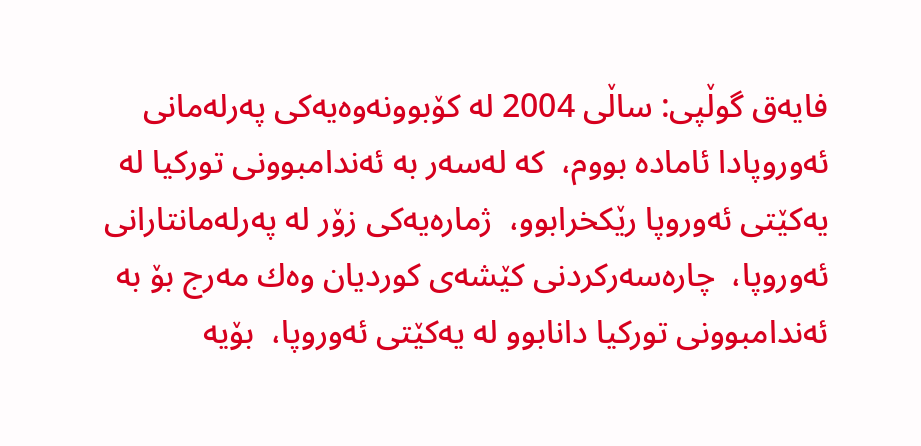فایه‌ق گوڵپی: ساڵی 2004 له‌ كۆبوونه‌وه‌یه‌كی په‌رله‌مانی ئه‌وروپادا ئاماده‌ بووم،  كه‌ له‌سه‌ر به‌ ئه‌ندامبوونی توركیا له‌ یه‌كێتی ئه‌وروپا رێكخرابوو،  ژماره‌یه‌كی زۆر له‌ په‌رله‌مانتارانی ئه‌وروپا،  چاره‌سه‌ركردنی كێشه‌ی كوردیان وه‌ك مه‌رج بۆ به‌ ئه‌ندامبوونی توركیا دانابوو له‌ یه‌كێتی ئه‌وروپا،  بۆیه‌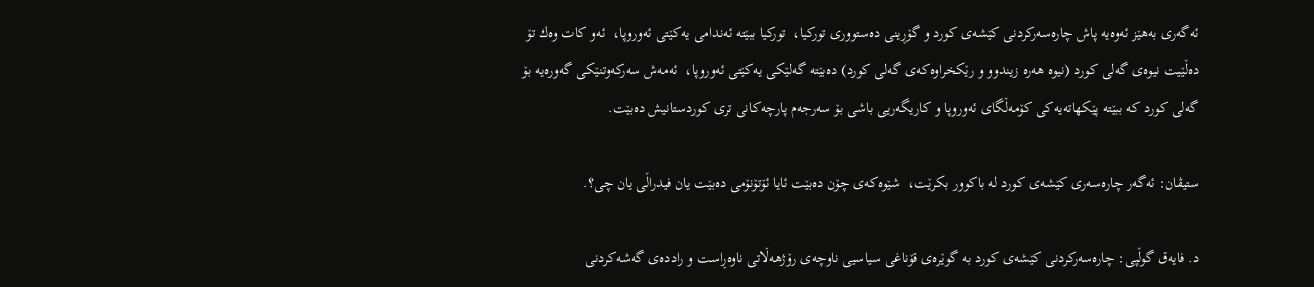ئه‌گه‌ری به‌هێز ئه‌وه‌یه‌ پاش چاره‌سه‌ركردنی كێشه‌ی كورد و گۆڕینی ده‌ستووری توركیا،  توركیا ببێته‌ ئه‌ندامی یه‌كێتی ئه‌وروپا،  ئه‌و كات وه‌ك تۆ ده‌ڵێیت نیوه‌ی گه‌لی كورد (نیوه‌ هه‌ره‌ زیندوو و رێكخراوه‌كه‌ی گه‌لی كورد) ده‌بێته‌ گه‌لێكی یه‌كێتی ئه‌وروپا،  ئه‌مه‌ش سه‌ركه‌وتنێكی گه‌وره‌یه‌ بۆ گه‌لی كورد كه‌ ببێته‌ پێكهاته‌یه‌كی كۆمه‌ڵگای ئه‌وروپا و كاریگه‌ریی باشی بۆ سه‌رجه‌م پارچه‌كانی تری كوردستانیش ده‌بێت.

ستیڤان: ئه‌گه‌ر چاره‌سه‌ری كێشه‌ی كورد له‌ باكوور بكرێت،  شێوه‌كه‌ی چۆن ده‌بێت ئایا ئۆتۆنۆمی ده‌بێت یان فیدراڵی یان چی؟.

د. فایه‌ق گوڵپی: چاره‌سه‌ركردنی كێشه‌ی كورد به‌ گوێره‌ی قۆناغی سیاسیی ناوچه‌ی رۆژهه‌ڵاتی ناوه‌ڕاست و رادده‌ی گه‌شه‌كردنی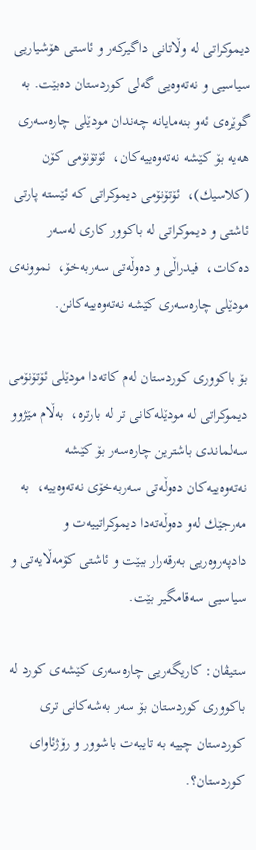دیموكراتی له‌ وڵاتانی داگیركه‌ر و ئاستی هۆشیاریی سیاسیی و نه‌ته‌وه‌یی گه‌لی كوردستان ده‌بێت. به‌ گوێره‌ی ئه‌و بنه‌مایانه‌ چه‌ندان مودێلی چاره‌سه‌ری هه‌یه‌ بۆ كێشه‌ نه‌ته‌وه‌ییه‌كان،  ئۆتۆنۆمی كۆن (كلاسیك)،  ئۆتۆنۆمی دیموكراتی كه‌ ئێسته‌ پارتی ئاشتی و دیموكراتی له‌ باكوور كاری له‌سه‌ر ده‌كات،  فیدراڵی و ده‌وڵه‌تی سه‌ربه‌خۆ،  نموونه‌ی مودێلی چاره‌سه‌ری كێشه‌ نه‌ته‌وه‌ییه‌كانن.

بۆ باكووری كوردستان له‌م كاته‌دا مودێلی ئۆتۆنۆمی دیموكراتی له‌ مودێله‌كانی تر له‌ بارتره‌،  به‌ڵام مێژوو سه‌لماندی باشترین چاره‌سه‌ر بۆ كێشه‌ نه‌ته‌وه‌ییه‌كان ده‌وڵه‌تی سه‌ربه‌خۆی نه‌ته‌وه‌ییه‌،  به‌ مه‌رجێك له‌و ده‌وڵه‌ته‌دا دیموكراتییه‌ت و دادپه‌روه‌ریی به‌رقه‌رار ببێت و ئاشتی كۆمه‌ڵایه‌تی و سیاسیی سه‌قامگیر بێت.

ستیڤان: كاریگه‌ریی چاره‌سه‌ری كێشه‌ی كورد له‌ باكووری كوردستان بۆ سه‌ر به‌شه‌كانی تری كوردستان چییه‌ به‌ تایبه‌ت باشوور و رۆژئاوای كوردستان؟.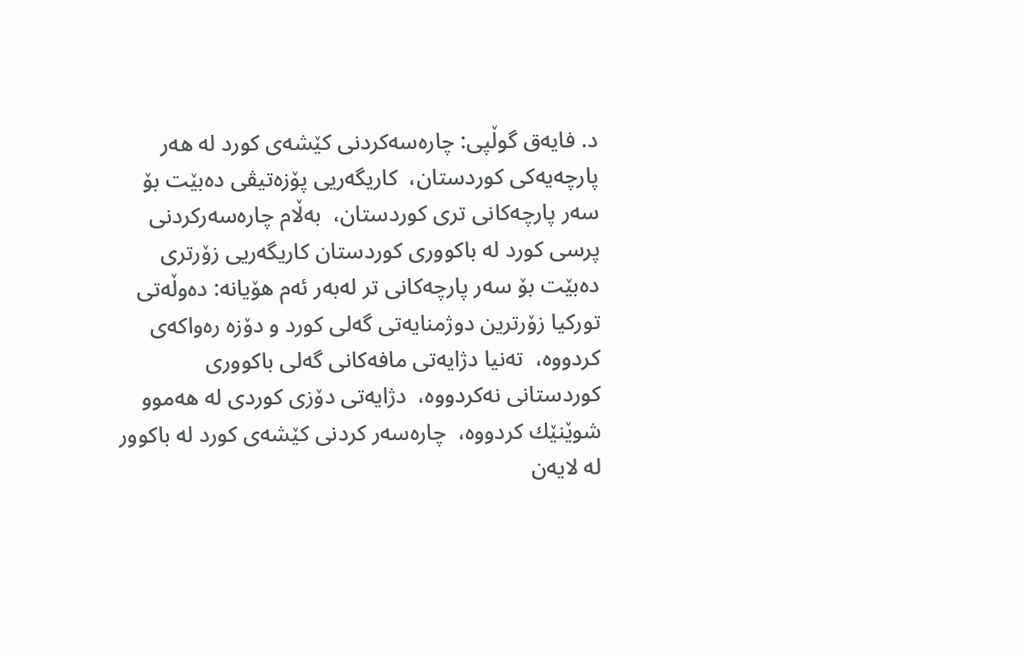د. فایه‌ق گوڵپی: چاره‌سه‌كردنی كێشه‌ی كورد له‌ هه‌ر پارچه‌یه‌كی كوردستان،  كاریگه‌ریی پۆزه‌تیڤی ده‌بێت بۆ سه‌ر پارچه‌كانی تری كوردستان،  به‌ڵام چاره‌سه‌ركردنی پرسی كورد له‌ باكووری كوردستان كاریگه‌ریی زۆرتری ده‌بێت بۆ سه‌ر پارچه‌كانی تر له‌به‌ر ئه‌م هۆیانه‌: ده‌وڵه‌تی توركیا زۆرترین دوژمنایه‌تی گه‌لی كورد و دۆزه‌ ره‌واكه‌ی كردووه‌،  ته‌نیا دژایه‌تی مافه‌كانی گه‌لی باكووری كوردستانی نه‌كردووه‌،  دژایه‌تی دۆزی كوردی له‌ هه‌موو شوێنێك كردووه‌،  چاره‌سه‌ر كردنی كێشه‌ی كورد له‌ باكوور له‌ لایه‌ن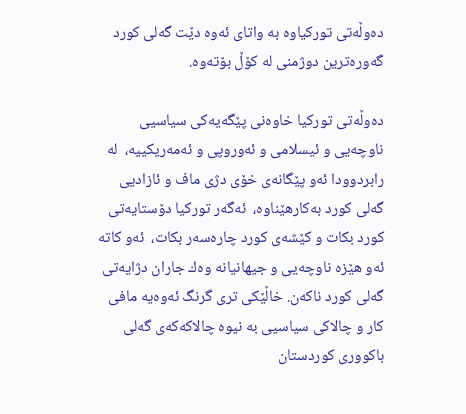ده‌وڵه‌تی توركیاوه‌ به‌ واتای ئه‌وه‌ دێت گه‌لی كورد گه‌وره‌ترین دوژمنی له‌ كۆڵ بۆته‌وه‌.

ده‌وڵه‌تی توركیا خاوه‌نی پێگه‌یه‌كی سیاسیی ناوچه‌یی و ئیسلامی و ئه‌وروپی و ئه‌مه‌ریكییه‌،  له‌ رابردوودا ئه‌و پێگانه‌ی خۆی دژی ماف و ئازادیی گه‌لی كورد به‌كارهێناوه‌،  ئه‌گه‌ر توركیا دۆستایه‌تی كورد بكات و كێشه‌ی كورد چاره‌سه‌ر بكات،  ئه‌و كاته‌ ئه‌و هێزه‌ ناوچه‌یی و جیهانیانه‌ وه‌ك جاران دژایه‌تی گه‌لی كورد ناكه‌ن. خاڵێكی تری گرنگ ئه‌وه‌یه‌ مافی كار و چالاكی سیاسیی به‌ نیوه‌ چالاكه‌كه‌ی گه‌لی باكووری كوردستان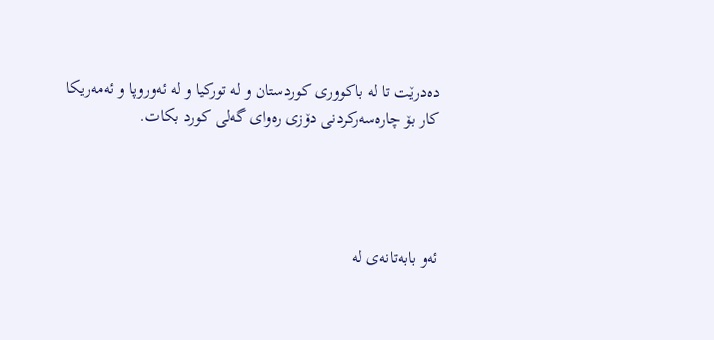ده‌درێت تا له‌ باكووری كوردستان و له‌ توركیا و له‌ ئه‌وروپا و ئه‌مه‌ریكا كار بۆ چاره‌سه‌ركردنی دۆزی ره‌وای گه‌لی كورد بكات.




ئه‌و بابه‌تانه‌ی له‌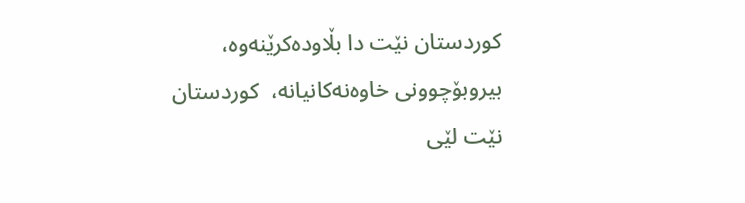کوردستان نێت دا بڵاوده‌کرێنه‌وه‌،  بیروبۆچوونی خاوه‌نه‌کانیانه‌،  کوردستان نێت لێی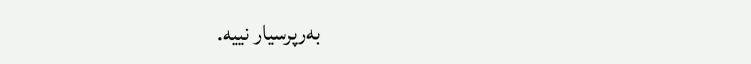به‌رپرسیار نییه‌.